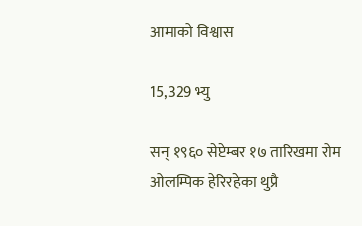आमाको विश्वास

15,329 भ्यु

सन् १९६० सेप्टेम्बर १७ तारिखमा रोम ओलम्पिक हेरिरहेका थुप्रै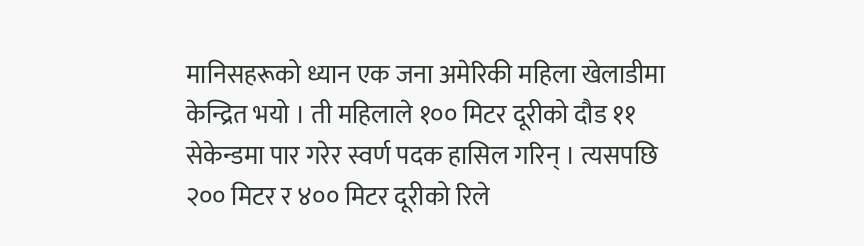मानिसहरूको ध्यान एक जना अमेरिकी महिला खेलाडीमा केन्द्रित भयो । ती महिलाले १०० मिटर दूरीको दौड ११ सेकेन्डमा पार गरेर स्वर्ण पदक हासिल गरिन् । त्यसपछि २०० मिटर र ४०० मिटर दूरीको रिले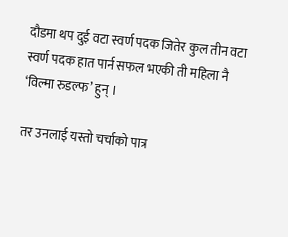दौडमा थप दुई वटा स्वर्ण पदक जितेर कुल तीन वटा स्वर्ण पदक हात पार्न सफल भएकी ती महिला नै ‘विल्मा रुडल्फ’ हुन् ।

तर उनलाई यस्तो चर्चाको पात्र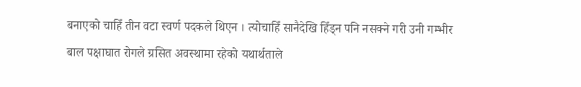बनाएको चाहिँ तीन वटा स्वर्ण पदकले थिएन । त्योचाहिँ सानैदेखि हिँड्न पनि नसक्ने गरी उनी गम्भीर बाल पक्षाघात रोगले ग्रसित अवस्थामा रहेको यथार्थताले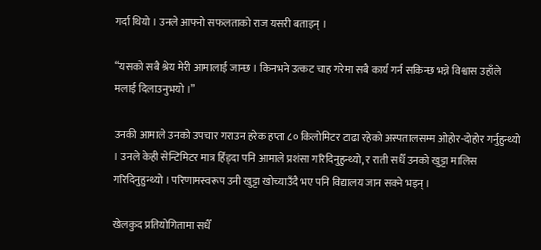गर्दा थियो । उनले आफ्नो सफलताको राज यसरी बताइन् ।

“यसको सबै श्रेय मेरी आमालाई जान्छ । किनभने उत्कट चाह गरेमा सबै कार्य गर्न सकिन्छ भन्ने विश्वास उहाँले मलाई दिलाउनुभयो ।”

उनकी आमाले उनको उपचार गराउन हरेक हप्ता ८० किलोमिटर टाढा रहेको अस्पतालसम्म ओहोर-दोहोर गर्नुहुन्थ्यो । उनले केही सेन्टिमिटर मात्र हिँड्दा पनि आमाले प्रशंसा गरिदिनुहुन्थ्यो, र राती सधैँ उनको खुट्टा मालिस गरिदिनुहुन्थ्यो । परिणामस्वरूप उनी खुट्टा खोच्याउँदै भए पनि विद्यालय जान सक्ने भइन् ।

खेलकुद प्रतियोगितामा सधैँ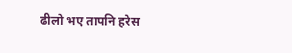ढीलो भए तापनि हरेस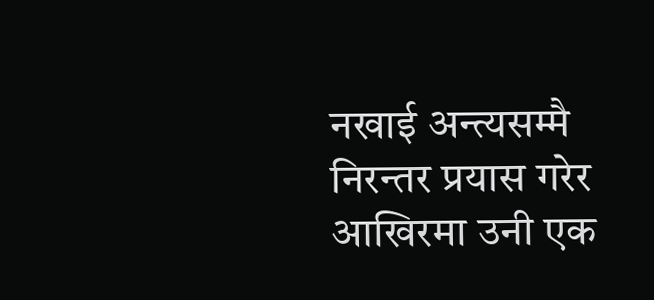नखाई अन्त्यसम्मै निरन्तर प्रयास गरेर आखिरमा उनी एक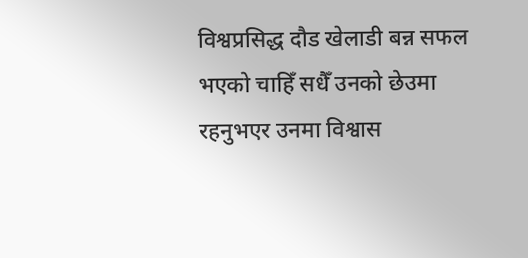विश्वप्रसिद्ध दौड खेलाडी बन्न सफल भएको चाहिँ सधैँ उनको छेउमा रहनुभएर उनमा विश्वास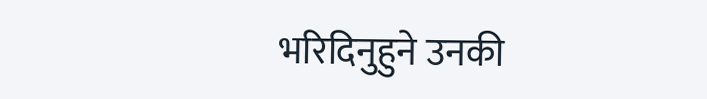भरिदिनुहुने उनकी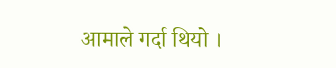आमाले गर्दा थियो ।